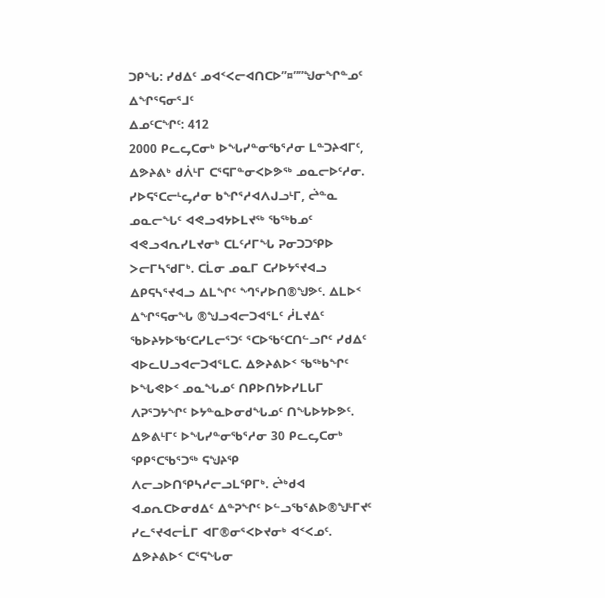ᑐᑭᖓ: ᓯᑯᐃᑦ ᓄᐊᑉᐸᓕᐊᑎᑕᐅ”¤””ᖑᓂᖏᓐᓄᑦ ᐃᖏᕐᕋᓂᕐᒧᑦ
ᐃᓄᑦᑕᖏᑦ: 412
2000 ᑭᓚᖤᑕᓂᒃ ᐅᖓᓯᓐᓂᖃᕐᓱᓂ ᒪᓐᑐᔨᐊᒥᑦ, ᐃᕗᔨᕕᒃ ᑯᐲᒻᒥ ᑕᕐᕋᒥᓐᓂᐸᐅᕗᖅ ᓄᓇᓕᐅᑦᓱᓂ. ᓯᐅᕋᕐᑕᓕᒻᖤᓱᓂ ᑲᖏᕐᓱᐊᐱᒍᓗᒻᒥ, ᖡᓐᓇ ᓄᓇᓕᖓᑦ ᐊᕙᓗᐊᔭᐅᒪᔪᖅ ᖃᖅᑲᓄᑦ ᐊᕙᓗᐊᕆᓯᒪᔪᓂᒃ ᑕᒪᑦᓱᒥᖓ ᕈᓂᑐᑐᕿᐅ ᐳᓕᒥᓴᖁᒥᒃ. ᑕᒫᓂ ᓄᓇᒥ ᑕᓯᐅᔭᕐᔪᐊᓗ ᐃᑭᕋᓴᕐᔪᐊᓗ ᐃᒪᖏᑦ ᙰᕐᓯᐅᑎ®ᖑᕗᑦ. ᐃᒪᐅᑉ ᐃᖏᕐᕋᓂᖓ ®ᖑᓗᐊᓕᑐᐊᕐᒪᑦ ᓲᒪᔪᐃᑦ ᖃᐅᔨᔭᐅᖃᑦᑕᓯᒪᓕᕐᑐᑦ ᕐᑕᐅᖃᑦᑕᑎᓪᓗᒋᑦ ᓯᑯᐃᑦ ᐊᐅᓚᑌᓗᐊᓕᑐᐊᕐᒪᑕ. ᐃᕗᔨᕕᐅᑉ ᖃᖅᑲᖏᑦ ᐅᖓᕙᐅᑉ ᓄᓇᖓᓄᑦ ᑎᑭᐅᑎᔭᐅᓯᒪᒐᒥ ᐱᕈᕐᑐᔭᖏᑦ ᐅᔭᓐᓇᐅᓂᑯᖓᓄᑦ ᑎᖓᐅᔭᐅᕗᑦ.
ᐃᕗᕕᒻᒥᑦ ᐅᖓᓯᓐᓂᖃᕐᓱᓂ 30 ᑭᓚᖤᑕᓂᒃ ᕿᑭᕐᑕᖃᕐᑐᖅ ᕋᖑᔨᕿ ᐱᓕᓗᐅᑎᕿᓴᓱᓕᓗᒪᕿᒥᒃ. ᖡᒃᑯᐊ ᐊᓄᕆᑕᐅᓂᑯᐃᑦ ᐃᓐᕈᖏᑦ ᐅᓪᓗᖃᕐᕕᐅ®ᖑᒻᒥᔪᑦ ᓯᓚᕐᔪᐊᓕᒫᒥ ᐊᒥ®ᓂᕐᐸᐅᔪᓂᒃ ᐊᑉᐸᓄᑦ. ᐃᕗᔨᕕᐅᑉ ᑕᕐᕋᖓᓂ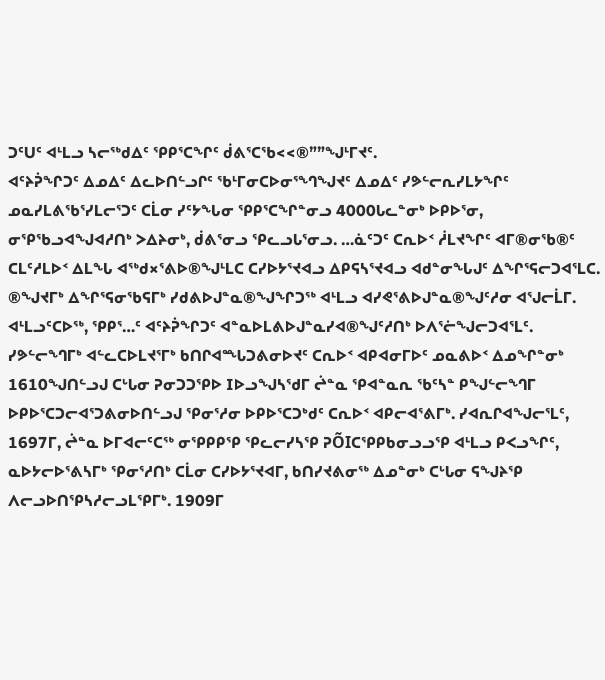ᑐᑦᑌᑦ ᐊᒻᒪᓗ ᓴᓕᖅᑯᐃᑦ ᕿᑭᕐᑕᖏᑦ ᑰᕕᕐᑕᖃ<<®””ᖑᒻᒥᔪᑦ.
ᐊᑦᔨᕉᖏᑐᑦ ᐃᓄᐃᑦ ᐃᓚᐅᑎᓪᓗᒋᑦ ᖃᒻᒥᓂᑕᐅᓂᕐᙰᖑᔪᑦ ᐃᓄᐃᑦ ᓯᕗᓪᓕᕆᓯᒪᔭᖏᑦ ᓄᓇᓯᒪᕕᖃᕐᓯᒪᓕᕐᑐᑦ ᑕᒫᓂ ᓯᑦᔭᖓᓂ ᕿᑭᕐᑕᖏᓐᓂᓗ 4000ᒐᓚᓐᓂᒃ ᐅᑭᐅᕐᓂ, ᓂᕿᖃᓗᐊᖑᐊᓱᑎᒃ ᐳᐃᔨᓂᒃ, ᑰᕕᕐᓂᓗ ᕿᓚᓗᒐᕐᓂᓗ. …ᓈᑦᑐᑦ ᑕᕆᐅᑉ ᓲᒪᔪᖏᑦ ᐊᒥ®ᓂᖃ®ᑦ ᑕᒪᑦᓱᒪᐅᑉ ᐃᒪᖓ ᐊᖅᑯ×ᕐᕕᐅ®ᖑᒻᒪᑕ ᑕᓯᐅᔭᕐᔪᐊᓗ ᐃᑭᕋᓴᕐᔪᐊᓗ ᐊᑯᓐᓂᖓᒍᑦ ᐃᖏᕐᕋᓕᑐᐊᕐᒪᑕ. ®ᖑᔪᒥᒃ ᐃᖏᕐᕋᓂᖃᕋᒥᒃ ᓯᑯᕕᐅᒍᓐᓇ®ᖑᖏᑐᖅ ᐊᒻᒪᓗ ᐊᓯᕙᕐᕕᐅᒍᓐᓇ®ᖑᑦᓱᓂ ᐊᕐᒍᓕᒫᒥ. ᐊᒻᒪᓗᑦᑕᐅᖅ, ᕿᑭᕐ…ᑦ ᐊᑦᔨᕉᖏᑐᑦ ᐊᓐᓇᐅᒪᕕᐅᒍᓐᓇᓯᐊ®ᖑᑦᓱᑎᒃ ᐅᐱᕐᓖᖑᓕᑐᐊᕐᒪᑦ.
ᓯᕗᓪᓕᙰᒥᒃ ᐊᓪᓚᑕᐅᒪᔪᕐᒥᒃ ᑲᑎᒋᐊᙵᑐᕕᓂᐅᔪᑦ ᑕᕆᐅᑉ ᐊᑭᐊᓂᒥᐅᑦ ᓄᓇᕕᐅᑉ ᐃᓄᖏᓐᓂᒃ 1610ᖑᑎᓪᓗᒍ ᑕᒡᒐᓂ ᕈᓂᑐᑐᕿᐅ Iᐅᓗᖑᓴᖁᒥ ᖡᓐᓇ ᕿᐊᓐᓇᕆ ᖃᑦᓴᓐ ᑭᖑᓪᓕᙰᒥ ᐅᑭᐅᕐᑕᑐᓕᐊᕐᑐᕕᓂᐅᑎᓪᓗᒍ ᕿᓂᕐᓱᓂ ᐅᑭᐅᕐᑕᑐᒃᑯᑦ ᑕᕆᐅᑉ ᐊᑭᓕᐊᕐᕕᒥᒃ. ᓯᐊᕆᒋᐊᖑᓕᕐᒪᑦ, 1697ᒥ, ᖡᓐᓇ ᐅᒥᐊᓕᑦᑕᖅ ᓂᕿᑭᑭᕿ ᕿᓚᓕᓯᓴᕿ ᕈÕIᑕᕿᑭᑲᓂᓗᓗᕿ ᐊᒻᒪᓗ ᑭᐸᓗᖏᑦ, ᓇᐅᔭᓕᐅᕐᕕᓴᒥᒃ ᕿᓂᕐᓱᑎᒃ ᑕᒫᓂ ᑕᓯᐅᔭᕐᔪᐊᒥ, ᑲᑎᓯᔪᕕᓂᖅ ᐃᓄᓐᓂᒃ ᑕᒡᒐᓂ ᕋᖑᔨᕿ ᐱᓕᓗᐅᑎᕿᓴᓱᓕᓗᒪᕿᒥᒃ. 1909ᒥ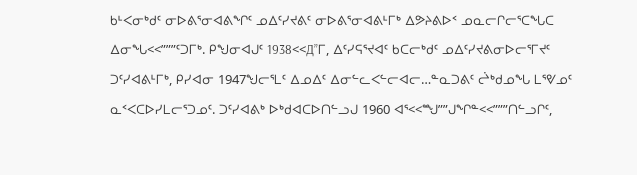ᑲᒻᐸᓂᒃᑯᑦ ᓂᐅᕕᕐᓂᐊᕕᖏᑦ ᓄᐃᑦᓯᔪᕕᑦ ᓂᐅᕕᕐᓂᐊᕕᒻᒥᒃ ᐃᕗᔨᕕᐅᑉ ᓄᓇᓕᒋᓕᕐᑕᖓᑕ ᐃᓂᖓ<<”””ᑦᑐᒥᒃ. ᑭᖑᓂᐊᒍᑦ 1938<<Д”ᒥ, ᐃᑦᓯᕋᕐᔪᐊᑦ ᑲᑕᓕᒃᑯᑦ ᓄᐃᑦᓯᔪᕕᓂᐅᓕᕐᒥᔪᑦ ᑐᑦᓯᐊᕕᒻᒥᒃ, ᑭᓯᐊᓂ 1947ᖑᓕᕐᒪᑦ ᐃᓄᐃᑦ ᐃᓂᓪᓚᐸᓪᓕᐊᓕ…ᓐᓇᑐᕕᑦ ᖡᒃᑯᓄᖓ ᒪᕐᕓᓄᑦ ᓇᑉᐸᑕᐅᓯᒪᓕᕐᑐᓄᑦ. ᑐᑦᓯᐊᕕᒃ ᐅᒃᑯᐊᑕᐅᑎᓪᓗᒍ 1960 ᐊᕐ<<ᙳ””ᒍᖏᓐ<<”””ᑎᓪᓗᒋᑦ,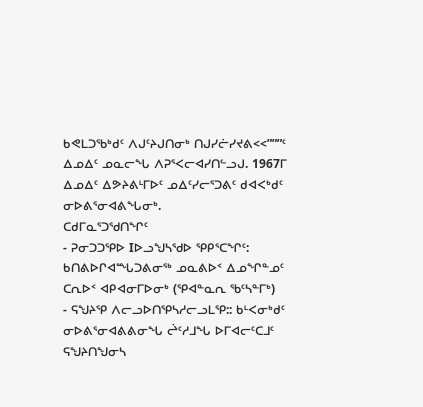ᑲᕙᒪᑐᖃᒃᑯᑦ ᐱᒍᑦᔨᒍᑎᓂᒃ ᑎᒍᓯᓖᓯᔪᕕ<<”””ᑦ ᐃᓄᐃᑦ ᓄᓇᓕᖓ ᐱᕈᕐᐸᓕᐊᓯᑎᓪᓗᒍ. 1967ᒥ ᐃᓄᐃᑦ ᐃᕗᔨᕕᒻᒥᐅᑦ ᓄᐃᑦᓯᓕᕐᑐᕕᑦ ᑯᐊᐸᒃᑯᑦ ᓂᐅᕕᕐᓂᐊᕕᖓᓂᒃ.
ᑕᑯᒥᓇᕐᑐᖁᑎᖏᑦ
- ᕈᓂᑐᑐᕿᐅ Iᐅᓗᖑᓴᖁᐅ ᕿᑭᕐᑕᖏᑦ: ᑲᑎᕕᐅᒋᐊᙵᑐᕕᓂᖅ ᓄᓇᕕᐅᑉ ᐃᓄᖏᓐᓄᑦ ᑕᕆᐅᑉ ᐊᑭᐊᓂᒥᐅᓂᒃ (ᕿᐊᓐᓇᕆ ᖃᑦᓴᓐᒥᒃ)
- ᕋᖑᔨᕿ ᐱᓕᓗᐅᑎᕿᓴᓱᓕᓗᒪᕿ:: ᑲᒻᐸᓂᒃᑯᑦ ᓂᐅᕕᕐᓂᐊᕕᕕᓂᖓ ᖡᑦᓱᒧᖓ ᐅᒥᐊᓕᑦᑕᒧᑦ ᕋᖑᔨᑎᖑᓂᓴ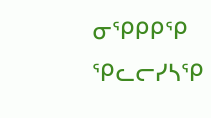ᓂᕿᑭᑭᕿ ᕿᓚᓕᓯᓴᕿ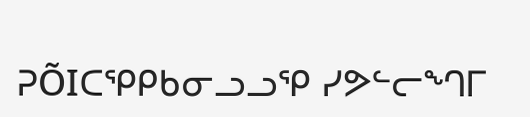ᕈÕIᑕᕿᑭᑲᓂᓗᓗᕿ ᓯᕗᓪᓕᙰᒥ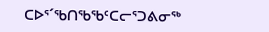ᑕᐅᕐ´ᖃᑎᖃᖃᑦᑕᓕᕐᑐᕕᓂᖅ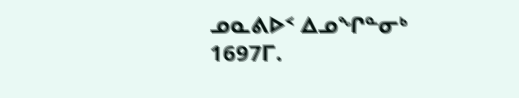ᓄᓇᕕᐅᑉ ᐃᓄᖏᓐᓂᒃ 1697ᒥ.